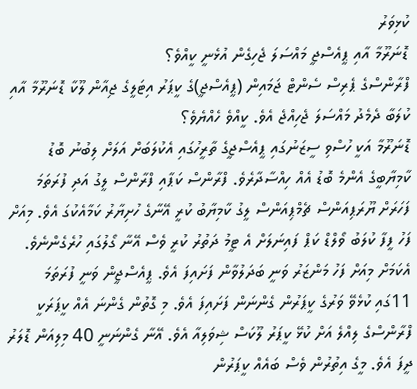ކުޅިވަރު
ޑޮނަރޫމާ އާއި ޕީއެސްޖީ މައްސަލަ ޖެހިގެން އުޅެނީ ކީއްވެ؟
ފްރާންސްގެ ޕެރިސް ސެންޓް ޖަމައިން (ޕީއެސްޖީ)ގެ ކީޕަރު އިޓަލީގެ ޖިއާން ލޫކާ ޑޮނަރޫމާ އާއި ކުލަބާ ދެމެދު މައްސަލަ ޖެހިއްޖެ އެވެ. ކީއްވެ ހެއްޔެވެ؟
ޑޮނަރޫމާ އަކީ ހުސްވި ސީޒަނުގައި ޕީއެސްޖީގެ ތާރީހުގައި އެކުލަބަށް އަލަށް ލިބުނު ބޮޑު ކާމިޔާބީގެ އެންމެ ބޮޑު އެއް ހިއްސާދާރެވެ. ފްރާންސް ކަޕާއި ފްރާންސް ލީގު އަދި ފުރަތަމަ ފަހަރަށް ޔޫރަޕިއަންސް ޗެމްޕިއަންސް ލީގު ކާމިޔާބު ކުރީ އޭނާގެ ހުށިޔާރު ކަމާއެކުގަ އެވެ. މިއަށް ފަހު ފީފާ ކުލަބު ވޯލްޑް ކަޕް ފައިނަލަށް އެ ޓީމު ދަތުރު ކުރީ ވެސް އޭނާ ގޯލުގައި ހުރެގެންނެވެ.
އެކަމަށް މިއަށް ފަހު މަންޒަރު ވަނީ ބަދަލުވާން ފަށައިފަ އެވެ. ޕީއެސްޖީން ވަނީ ފުރަތަމަ 11ގައި ކުޅެވޭ ވަރުގެ ކީޕަރުން ގެންނަން ފަށައިފަ އެވެ. މި ގޮތުން ގެންނަ އެއް ކީޕަރަކީ ފްރާންސްގެ ލިއްލެ އަށް ކުޅޭ ކީޕަރު ލޫކަސް ޝިވަލިއާ އެވެ. އޭނާ ގެންނަނީ 40 މިލިއަން ޑޮލަރު ދީފަ އެވެ. މީގެ އިތުރުން ވެސް ބައެއް ކީޕަރުން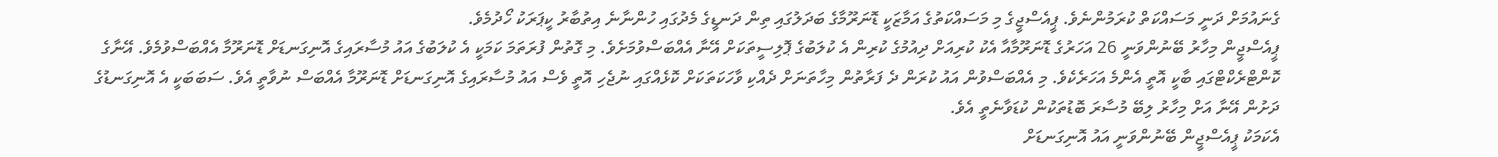ގެނައުމަށް ދަނީ މަސައްކަތް ކުރަމުންނެވެ. ޕީއެސްޖީގެ މި މަސައްކަތުގެ އަމާޒަކީ ޑޮނަރޫމާގެ ބަދަލުގައި ތިން ދަނޑީގެ މެދުގައި ހުންނާނެ އިތުބާރު ކީޕަރަކު ހޯދުމެވެ.
ޕީއެސްޖީން މިހާރު ބޭނުންވަނީ 26 އަހަރުގެ ޑޮނަރޫމާއާ އެކު ކުރިއަށް ދިއުމުގެ ކުރިން އެ ކުލަބުގެ ޕޮލިސީތަކަށް އޭނާ އެއްބަސްވުމަށެވެ. މި ގޮތުން ފުރަތަމަ ކަމަކީ އެ ކުލަބުގެ އައު މުސާރައިގެ އޮނިގަނޑަށް ޑޮނަރޫމާ އެއްބަސްވުމެވެ. އޭނާގެ ކޮންޓްރެކްޓްގައި ބާކީ އޮތީ އެންމެ އަހަރެކެވެ. މި އެއްބަސްވުން އައު ކުރަން ދެ ފަރާތުން މިހާތަނަށް ދެއްކި ވާހަކަތަކަށް ކޮޅެއްގައި ނުޖެހި އޮތީ ވެސް އައު މުސާރައިގެ އޮނިގަނޑަށް ޑޮނަރޫމާ އެއްބަސް ނުވާތީ އެވެ. ސަބަބަކީ އެ އޮނިގަނޑުގެ ދަށުން އޭނާ އަށް މިހާރު ލިބޭ މުސާރަ ބޮޑުތަކުން ކުޑަވާނެތީ އެވެ.
އެކަމަކު ޕީއެސްޖީން ބޭނުންވަނީ އައު އޮނިގަނޑަށް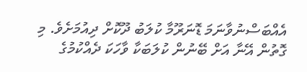އެއްބަސްނުވާނަމަ ޑޮނަރޫމާ ކުލަބު ދޫކޮށް ދިއުމަށެވެ. މި ގޮތުން އޭނާ އަށް ބޭނުން ކުލަބަކާ ވާހަކަ ދެއްކުމުގެ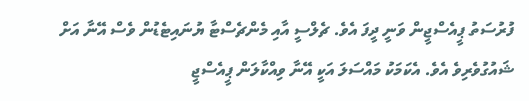ފުރުސަތު ޕީއެސްޖީން ވަނީ ދީފަ އެވެ. ޗެލްސީ އާއި މެންޗެސްޓާ ޔުނައިޓެޑުން ވެސް އޭނާ އަށް ޝައުގުވެރިވެ އެވެ. އެކަމަކު މައްސަލަ އަކީ އޭނާ ވިއްކާލަން ޕީއެސްޖީ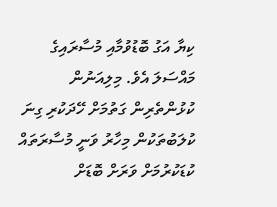ކިޔާ އަގު ބޮޑުވުމާއި މުސާރައިގެ މައްސަލަ އެވެ. މިލިއަނުން ކުޅުންތެރިން ގަތުމަށް ހޭދަކުރި ގިނަ ކުލަބުތަކުން މިހާރު ވަނީ މުސާރަތައް ކުޑަކުރުމަށް ވަރަށް ބޮޑަށް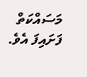މަސައްކަތް ފަށައިފަ އެވެ.